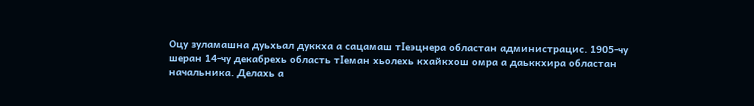Оцу зуламашна дуьхьал дуккха а сацамаш тӏеэцнера областан администрацис. 1905-чу шеран 14-чу декабрехь область тӏеман хьолехь кхайкхош омра а даьккхира областан начальника. Делахь а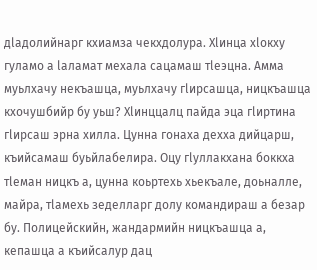дӏадолийнарг кхиамза чекхдолура. Хӏинца хӏокху гуламо а ӏаламат мехала сацамаш тӏеэцна. Амма муьлхачу некъашца, муьлхачу гӏирсашца, ницкъашца кхочушбийр бу уьш? Хӏинццалц пайда эца гӏиртина гӏирсаш эрна хилла. Цунна гонаха дехха дийцарш, къийсамаш буьйлабелира. Оцу гӏуллакхана боккха тӏеман ницкъ а, цунна коьртехь хьекъале, доьналле, майра, тӏамехь зеделларг долу командираш а безар бу. Полицейскийн, жандармийн ницкъашца а, кепашца а къийсалур дац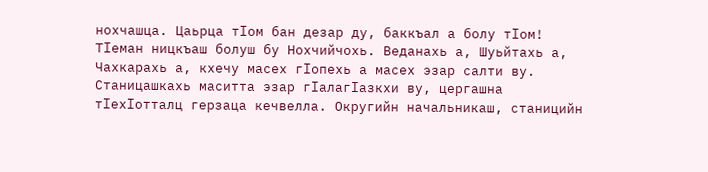нохчашца. Цаьрца тӏом бан дезар ду, баккъал а болу тӏом!
Тӏеман ницкъаш болуш бу Нохчийчохь. Веданахь а, Шуьйтахь а, Чахкарахь а, кхечу масех гӏопехь а масех эзар салти ву. Станицашкахь маситта эзар гӏалагӏазкхи ву, цергашна тӏехӏотталц герзаца кечвелла. Округийн начальникаш, станицийн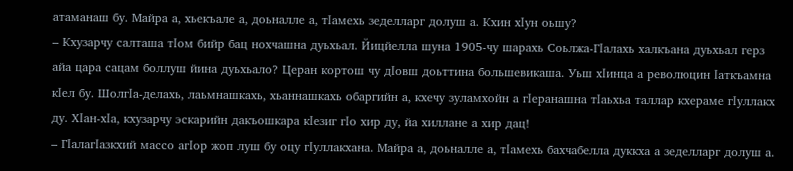атаманаш бу. Майра а, хьекъале а, доьналле а, тӏамехь зеделларг долуш а. Кхин хӏун оьшу?
– Кхузарчу салташа тӏом бийр бац нохчашна дуьхьал. Йицйелла шуна 1905-чу шарахь Соьлжа-Гӏалахь халкъана дуьхьал герз айа цара сацам боллуш йина дуьхьало? Церан кортош чу дӏовш доьттина большевикаша. Уьш хӏинца а революцин ӏаткъамна кӏел бу. Шолгӏа-делахь, лаьмнашкахь, хьаннашкахь обаргийн а, кхечу зуламхойн а гӏеранашна тӏаьхьа таллар кхераме гӏуллакх ду. Хӏан-хӏа, кхузарчу эскарийн дакъошкара кӏезиг гӏо хир ду, йа хиллане а хир дац!
– Гӏалагӏазкхий массо агӏор жоп луш бу оцу гӏуллакхана. Майра а, доьналле а, тӏамехь бахчабелла дуккха а зеделларг долуш а.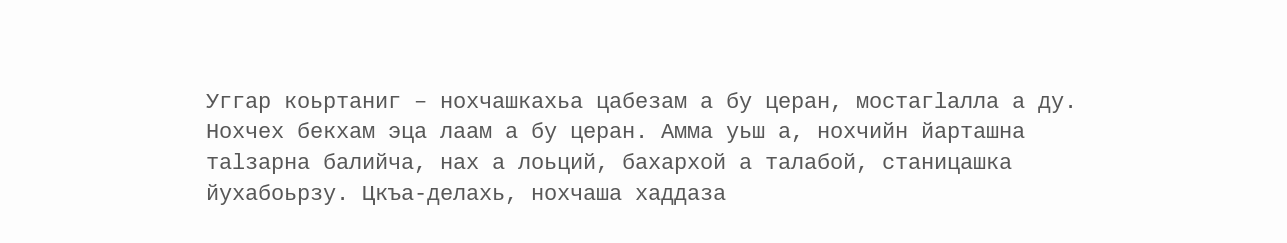Уггар коьртаниг – нохчашкахьа цабезам а бу церан, мостагӏалла а ду. Нохчех бекхам эца лаам а бу церан. Амма уьш а, нохчийн йарташна таӏзарна балийча, нах а лоьций, бахархой а талабой, станицашка йухабоьрзу. Цкъа-делахь, нохчаша хаддаза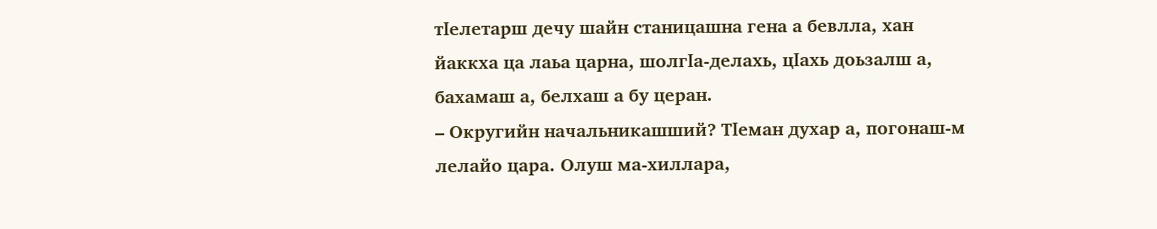тӏелетарш дечу шайн станицашна гена а бевлла, хан йаккха ца лаьа царна, шолгӏа-делахь, цӏахь доьзалш а, бахамаш а, белхаш а бу церан.
– Округийн начальникашший? Тӏеман духар а, погонаш-м лелайо цара. Олуш ма-хиллара,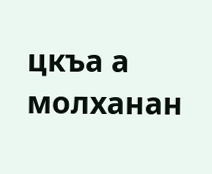цкъа а молханан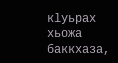кӏуьрах хьожа баккхаза,